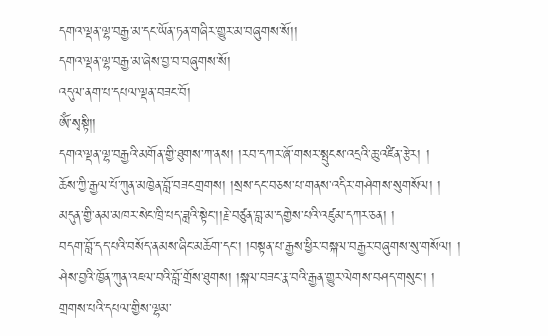དགའ་ལྡན་ལྷ་བརྒྱ་མ་དང་ཡོན་ཏན་གཞིར་གྱུར་མ་བཞུགས་སོ།།
དགའ་ལྡན་ལྷ་བརྒྱ་མ་ཞེས་བྱ་བ་བཞུགས་སོ།
འདུལ་ནག་པ་དཔལ་ལྡན་བཟང་བོ།
ཨོཾ་སྭསྟི།།
དགའ་ལྡན་ལྷ་བརྒྱའི་མགོན་གྱི་ཐུགས་ཀ་ནས། །རབ་དཀར་ཞོ་གསར་སྤུངས་འདྲའི་ཆུ་འཛིན་རྩེར། །
ཆོས་ཀྱི་རྒྱལ་པོ་ཀུན་མཁྱེན་བློ་བཟངགྲགས། །སྲས་དང་བཅས་པ་གནས་འདིར་གཤེགས་སུགསོལ། །
མདུན་གྱི་ནམ་མཁར་སེང་ཁྲི་པད་ཟླའི་སྟེང་།།རྗེ་བཙུན་བླ་མ་དགྱེས་པའི་འཛུམ་དཀར་ཅན། །
བདག་བློ་དད་པའི་བསོད་ནམས་ཞིང་མཆོག་དང་། །བསྟན་པ་རྒྱས་ཕྱིར་བསྐལ་བརྒྱར་བཞུགས་སུ་གསོལ། །
ཤེས་བྱའི་ཁྱོན་ཀུན་འཇལ་བའི་བློ་གྲོས་ཐུགས། །སྐལ་བཟང་རྣ་བའི་རྒྱན་གྱུར་ལེགས་བཤད་གསུང་། །
གྲགས་པའི་དཔལ་གྱིས་ལྷམ་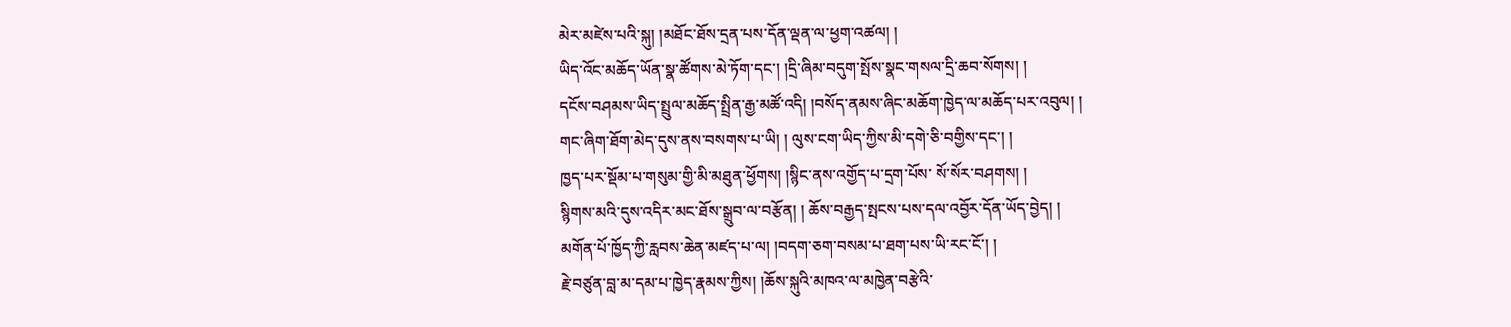མེར་མཛེས་པའི་སྐུ། །མཐོང་ཐོས་དྲན་པས་དོན་ལྡན་ལ་ཕྱག་འཚལ། །
ཡིད་འོང་མཆོད་ཡོན་སྣ་ཚོགས་མེ་ཏོག་དང་། །དྲི་ཞིམ་བདུག་སྤོས་སྣང་གསལ་དྲི་ཆབ་སོགས། །
དངོས་བཤམས་ཡིད་སྤྲུལ་མཆོད་སྤྲིན་རྒྱ་མཚོ་འདི། །བསོད་ནམས་ཞིང་མཆོག་ཁྱེད་ལ་མཆོད་པར་འབུལ། །
གང་ཞིག་ཐོག་མེད་དུས་ནས་བསགས་པ་ཡི། ། ལུས་ངག་ཡིད་ཀྱིས་མི་དགེ་ཅི་བགྱིས་དང་། །
ཁྱད་པར་སྡོམ་པ་གསུམ་གྱི་མི་མཐུན་ཕྱོགས། །སྙིང་ནས་འགྱོད་པ་དྲག་པོས་ སོ་སོར་བཤགས། །
སྙིགས་མའི་དུས་འདིར་མང་ཐོས་སྒྲུབ་ལ་བརྩོན། ། ཆོས་བརྒྱད་སྤངས་པས་དལ་འབྱོར་དོན་ཡོད་བྱེད། །
མགོན་པོ་ཁྱོད་ཀྱི་རླབས་ཆེན་མཛད་པ་ལ། །བདག་ཅག་བསམ་པ་ཐག་པས་ཡི་རང་ངོ་། །
རྗེ་བཙུན་བླ་མ་དམ་པ་ཁྱེད་རྣམས་ཀྱིས། །ཆོས་སྐུའི་མཁའ་ལ་མཁྱེན་བརྩེའི་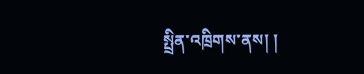སྤྲིན་འཁྲིགས་ནས། །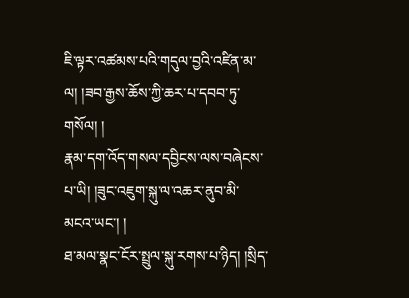ཇི་ལྟར་འཚམས་པའི་གདུལ་བྱའི་འཛིན་མ་ལ། །ཟབ་རྒྱས་ཆོས་ཀྱི་ཆར་པ་དབབ་ཏུ་གསོལ། །
རྣམ་དག་འོད་གསལ་དབྱིངས་ལས་བཞེངས་པ་ཡི། །ཟུང་འཇུག་སྐུ་ལ་འཆར་ནུབ་མི་མངའ་ཡང་། །
ཐ་མལ་སྣང་ངོར་སྤྲུལ་སྐུ་རགས་པ་ཉིད། །སྲིད་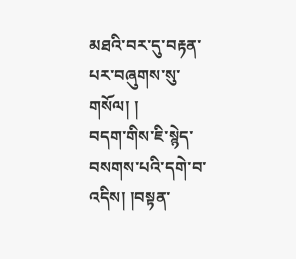མཐའི་བར་དུ་བརྟན་པར་བཞུགས་སུ་གསོལ། །
བདག་གིས་ཇི་སྙེད་བསགས་པའི་དགེ་བ་འདིས། །བསྟན་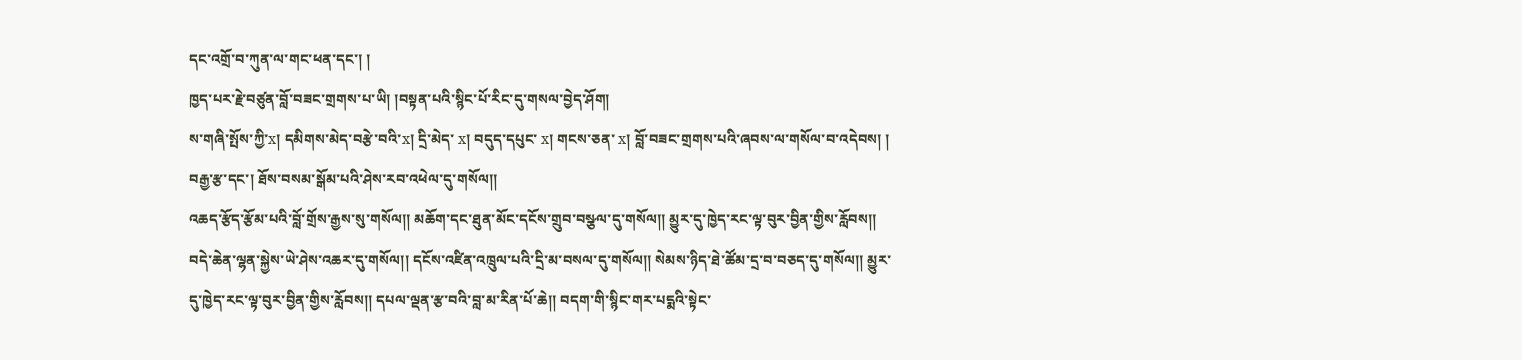དང་འགྲོ་བ་ཀུན་ལ་གང་ཕན་དང་། །
ཁྱད་པར་རྗེ་བཙུན་བློ་བཟང་གྲགས་པ་ཡི། །བསྟན་པའི་སྙིང་པོ་རིང་དུ་གསལ་བྱེད་ཤོག།
ས་གཞི་སྤོས་ཀྱི་x། དམིགས་མེད་བརྩེ་བའི་x། དྲི་མེད་ x། བདུད་དཔུང་ x། གངས་ཅན་ x། བློ་བཟང་གྲགས་པའི་ཞབས་ལ་གསོལ་བ་འདེབས། ། བརྒྱ་རྩ་དང་། ཐོས་བསམ་སྒོམ་པའི་ཤེས་རབ་འཕེལ་དུ་གསོལ།།
འཆད་རྩོད་རྩོམ་པའི་བློ་གྲོས་རྒྱས་སུ་གསོལ།། མཆོག་དང་ཐུན་མོང་དངོས་གྲུབ་བསྩལ་དུ་གསོལ།། མྱུར་དུ་ཁྱེད་རང་ལྟ་བུར་བྱིན་གྱིས་རློབས།། བདེ་ཆེན་ལྷན་སྐྱེས་ཡེ་ཤེས་འཆར་དུ་གསོལ།། དངོས་འཛིན་འཁྲུལ་པའི་དྲི་མ་བསལ་དུ་གསོལ།། སེམས་ཉིད་ཐེ་ཚོམ་དྲ་བ་བཅད་དུ་གསོལ།། མྱུར་དུ་ཁྱེད་རང་ལྟ་བུར་བྱིན་གྱིས་རློབས།། དཔལ་ལྡན་རྩ་བའི་བླ་མ་རིན་པོ་ཆེ།། བདག་གི་སྙིང་གར་པདྨའི་སྟེང་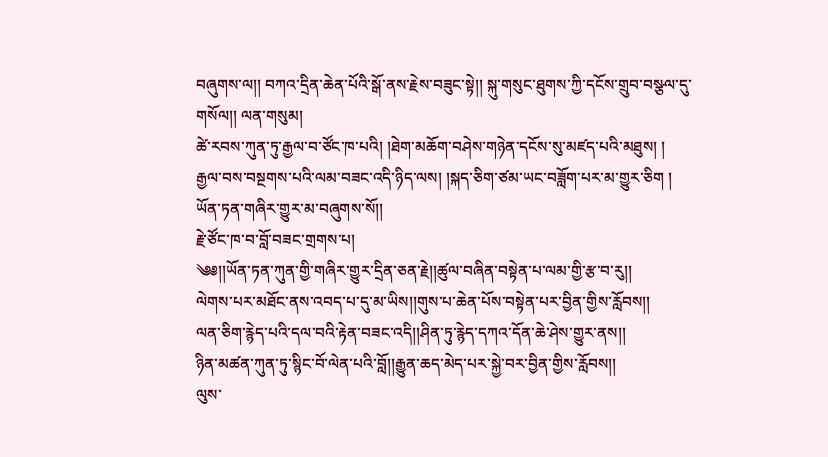བཞུགས་ལ།། བཀའ་དྲིན་ཆེན་པོའི་སྒོ་ནས་རྗེས་བཟུང་སྟེ།། སྐུ་གསུང་ཐུགས་ཀྱི་དངོས་གྲུབ་བསྩལ་དུ་གསོལ།། ལན་གསུམ།
ཚེ་རབས་ཀུན་ཏུ་རྒྱལ་བ་ཙོང་ཁ་པའི། །ཐེག་མཆོག་བཤེས་གཉེན་དངོས་སུ་མཛད་པའི་མཐུས། །
རྒྱལ་བས་བསྔགས་པའི་ལམ་བཟང་འདི་ཉིད་ལས། །སྐད་ཅིག་ཙམ་ཡང་བཟློག་པར་མ་གྱུར་ཅིག །
ཡོན་ཏན་གཞིར་གྱུར་མ་བཞུགས་སོ།།
རྗེ་ཙོང་ཁ་བ་བློ་བཟང་གྲགས་པ།
༄༅།།ཡོན་ཏན་ཀུན་གྱི་གཞིར་གྱུར་དྲིན་ཅན་རྗེ།།ཚུལ་བཞིན་བསྟེན་པ་ལམ་གྱི་རྩ་བ་རུ།།
ལེགས་པར་མཐོང་ནས་འབད་པ་དུ་མ་ཡིས།།གུས་པ་ཆེན་པོས་བསྟེན་པར་བྱིན་གྱིས་རློབས།།
ལན་ཅིག་རྙེད་པའི་དལ་བའི་རྟེན་བཟང་འདི།།ཤིན་ཏུ་རྙེད་དཀའ་དོན་ཆེ་ཤེས་གྱུར་ནས།།
ཉིན་མཚན་ཀུན་ཏུ་སྙིང་བོ་ལེན་པའི་བློ།།རྒྱུན་ཆད་མེད་པར་སྐྱེ་བར་བྱིན་གྱིས་རློབས།།
ལུས་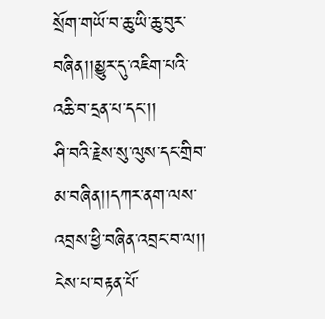སྲོག་གཡོ་བ་ཆུ་ཡི་ཆུ་བུར་བཞིན།།མྱུར་དུ་འཇིག་པའི་འཆི་བ་དྲན་པ་དང་།།
ཤི་བའི་རྗེས་སུ་ལུས་དང་གྲིབ་མ་བཞིན།།དཀར་ནག་ལས་འབྲས་ཕྱི་བཞིན་འབྲང་བ་ལ།།
ངེས་པ་བརྟན་པོ་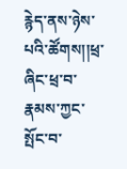རྙེད་ནས་ཉེས་པའི་ཚོགས།།ཕྲ་ཞིང་ཕྲ་བ་རྣམས་ཀྱང་སྤོང་བ་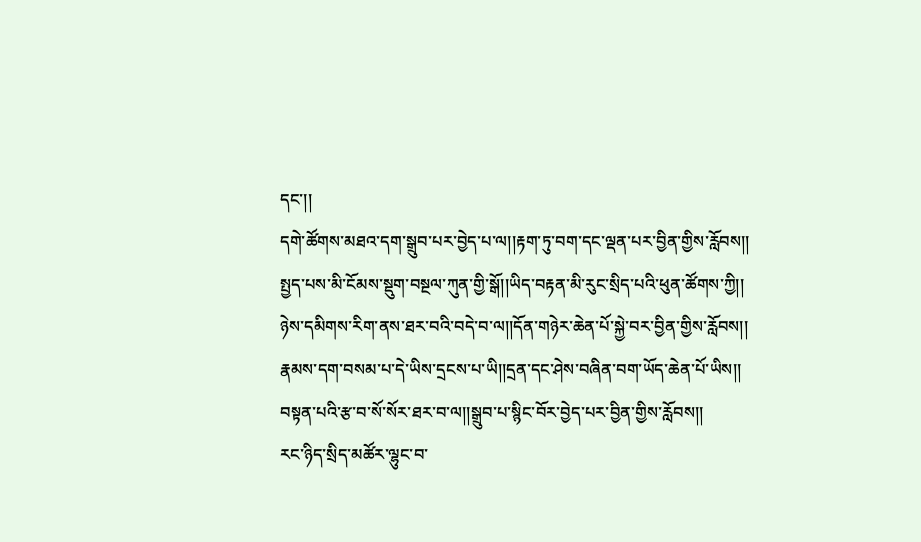དང་།།
དགེ་ཚོགས་མཐའ་དག་སྒྲུབ་པར་བྱེད་པ་ལ།།རྟག་ཏུ་བག་དང་ལྡན་པར་བྱིན་གྱིས་རློབས།།
སྤྱད་པས་མི་ངོམས་སྡུག་བསྔལ་ཀུན་གྱི་སྒོ།།ཡིད་བརྟན་མི་རུང་སྲིད་པའི་ཕུན་ཚོགས་ཀྱི།།
ཉེས་དམིགས་རིག་ནས་ཐར་བའི་བདེ་བ་ལ།།དོན་གཉེར་ཆེན་པོ་སྐྱེ་བར་བྱིན་གྱིས་རློབས།།
རྣམས་དག་བསམ་པ་དེ་ཡིས་དྲངས་པ་ཡི།།དྲན་དང་ཤེས་བཞིན་བག་ཡོད་ཆེན་པོ་ཡིས།།
བསྟན་པའི་རྩ་བ་སོ་སོར་ཐར་བ་ལ།།སྒྲུབ་པ་སྙིང་བོར་བྱེད་པར་བྱིན་གྱིས་རློབས།།
རང་ཉིད་སྲིད་མཚོར་ལྷུང་བ་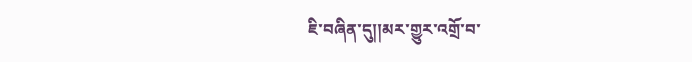ཇི་བཞིན་དུ།།མར་གྱུར་འགྲོ་བ་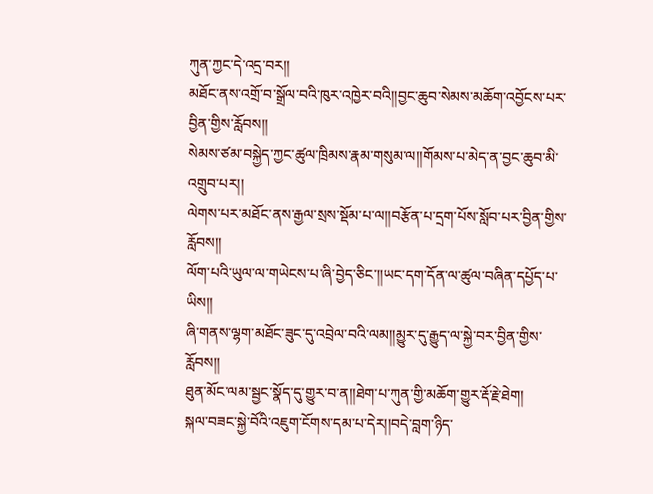ཀུན་ཀྱང་དེ་འདྲ་བར།།
མཐོང་ནས་འགྲོ་བ་སྒྲོལ་བའི་ཁུར་འཁྱེར་བའི།།བྱང་ཆུབ་སེམས་མཆོག་འབྱོངས་པར་བྱིན་གྱིས་རློབས།།
སེམས་ཙམ་བསྐྱེད་ཀྱང་ཚུལ་ཁྲིམས་རྣམ་གསུམ་ལ།།གོམས་པ་མེད་ན་བྱང་ཆུབ་མི་འགྲུབ་པར།།
ལེགས་པར་མཐོང་ནས་རྒྱལ་སྲས་སྡོམ་པ་ལ།།བརྩོན་པ་དྲག་པོས་སློབ་པར་བྱིན་གྱིས་རློབས།།
ལོག་པའི་ཡུལ་ལ་གཡེངས་པ་ཞི་བྱེད་ཅིང་།།ཡང་དག་དོན་ལ་ཚུལ་བཞིན་དཔྱོད་པ་ཡིས།།
ཞི་གནས་ལྷག་མཐོང་ཟུང་དུ་འབྲེལ་བའི་ལམ།།མྱུར་དུ་རྒྱུད་ལ་སྐྱེ་བར་བྱིན་གྱིས་རློབས།།
ཐུན་མོང་ལམ་སྦྱང་སྣོད་དུ་གྱུར་བ་ན།།ཐེག་པ་ཀུན་གྱི་མཆོག་གྱུར་རྡོ་རྗེ་ཐེག།
སྐལ་བཟང་སྐྱེ་བོའི་འཇུག་ངོགས་དམ་པ་དེར།།བདེ་བླག་ཉིད་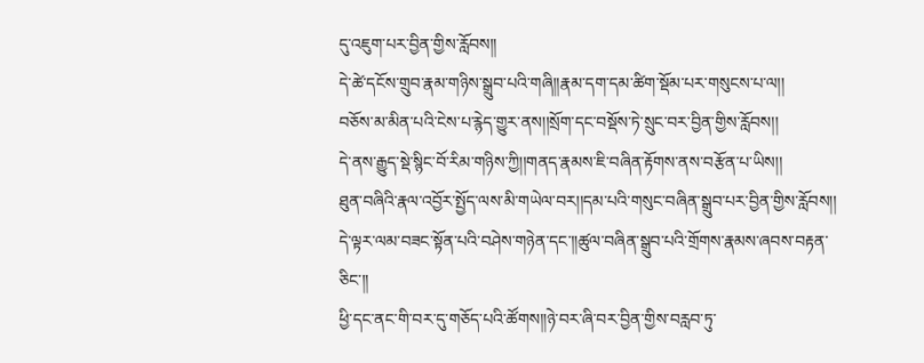དུ་འཇུག་པར་བྱིན་གྱིས་རློབས།།
དེ་ཚེ་དངོས་གྲུབ་རྣམ་གཉིས་སྒྲུབ་པའི་གཞི།།རྣམ་དག་དམ་ཚིག་སྡོམ་པར་གསུངས་པ་ལ།།
བཅོས་མ་མིན་པའི་ངེས་པ་རྙེད་གྱུར་ནས།།སྲོག་དང་བསྡོས་ཏེ་སྲུང་བར་བྱིན་གྱིས་རློབས།།
དེ་ནས་རྒྱུད་སྡེ་སྙིང་བོ་རིམ་གཉིས་ཀྱི།།གནད་རྣམས་ཇི་བཞིན་རྟོགས་ནས་བརྩོན་པ་ཡིས།།
ཐུན་བཞིའི་རྣལ་འབྱོར་སྤྱོད་ལས་མི་གཡེལ་བར།།དམ་པའི་གསུང་བཞིན་སྒྲུབ་པར་བྱིན་གྱིས་རློབས།།
དེ་ལྟར་ལམ་བཟང་སྟོན་པའི་བཤེས་གཉེན་དང་།།ཚུལ་བཞིན་སྒྲུབ་པའི་གྲོགས་རྣམས་ཞབས་བརྟན་ཅིང་།།
ཕྱི་དང་ནང་གི་བར་དུ་གཅོད་པའི་ཚོགས།།ཉེ་བར་ཞི་བར་བྱིན་གྱིས་བརླབ་ཏུ་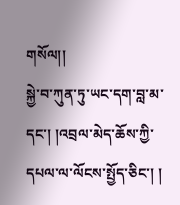གསོལ།།
སྐྱེ་བ་ཀུན་ཏུ་ཡང་དག་བླ་མ་དང་། །འབྲལ་མེད་ཆོས་ཀྱི་དཔལ་ལ་ལོངས་སྤྱོད་ཅིང་། །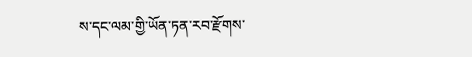ས་དང་ལམ་གྱི་ཡོན་ཏན་རབ་རྫོགས་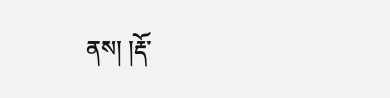ནས། །རྡོ་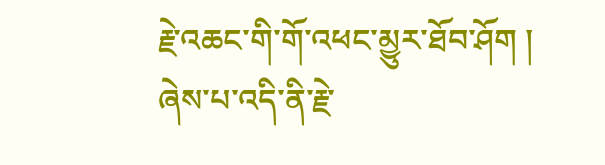རྗེ་འཆང་གི་གོ་འཕང་མྱུར་ཐོབ་ཤོག །
ཞེས་པ་འདི་ནི་རྗེ་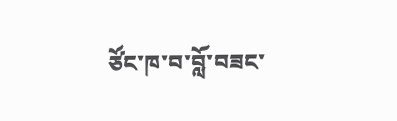ཙོང་ཁ་བ་བློ་བཟང་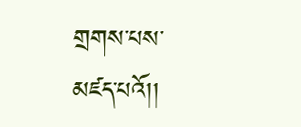གྲགས་པས་མཛད་པའོ།།